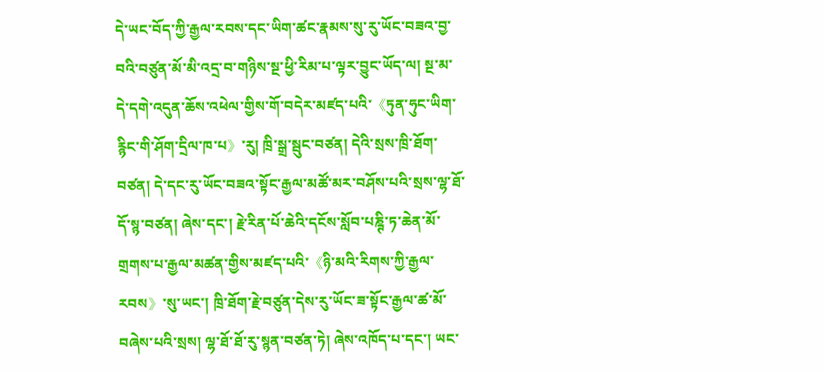དེ་ཡང་བོད་ཀྱི་རྒྱལ་རབས་དང་ཡིག་ཚང་རྣམས་སུ་རུ་ཡོང་བཟའ་བྱ་བའི་བཙུན་མོ་མི་འདྲ་བ་གཉིས་སྔ་ཕྱི་རིམ་པ་ལྟར་བྱུང་ཡོད་ལ། སྔ་མ་དེ་དགེ་འདུན་ཆོས་འཕེལ་གྱིས་གོ་བདེར་མཛད་པའི་《ཏུན་ཧུང་ཡིག་རྙིང་གི་ཤོག་དྲིལ་ཁ་པ》་རུ། ཁྲི་སྒྲ་སྦུང་བཙན། དེའི་སྲས་ཁྲི་ཐོག་བཙན། དེ་དང་རུ་ཡོང་བཟའ་སྟོང་རྒྱལ་མཚོ་མར་བཤོས་པའི་སྲས་ལྷ་ཐོ་དོ་སྙ་བཙན། ཞེས་དང་། རྗེ་རིན་པོ་ཆེའི་དངོས་སློབ་པཎྚི་ཏ་ཆེན་མོ་གྲགས་པ་རྒྱལ་མཚན་གྱིས་མཛད་པའི་《ཉི་མའི་རིགས་ཀྱི་རྒྱལ་རབས》་སུ་ཡང་། ཁྲི་ཐོག་རྗེ་བཙུན་དེས་རུ་ཡོང་ཟ་སྟོང་རྒྱལ་ཚ་མོ་བཞེས་པའི་སྲས། ལྷ་ཐོ་ཐོ་རུ་སྙན་བཙན་ཏེ། ཞེས་འཁོད་པ་དང་། ཡང་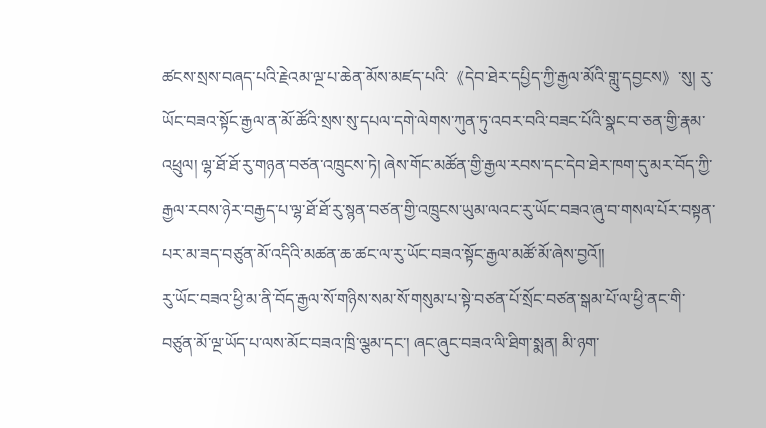ཚངས་སྲས་བཞད་པའི་རྗེའམ་ལྔ་པ་ཆེན་མོས་མཛད་པའི་《དེབ་ཐེར་དཔྱིད་ཀྱི་རྒྱལ་མོའི་གླུ་དབྱངས》་སུ། རུ་ཡོང་བཟའ་སྟོང་རྒྱལ་ན་མོ་ཚོའི་སྲས་སུ་དཔལ་དགེ་ལེགས་ཀུན་ཏུ་འབར་བའི་བཟང་པོའི་སྣང་བ་ཅན་གྱི་རྣམ་འཕྲུལ། ལྷ་ཐོ་ཐོ་རུ་གཉན་བཙན་འཁྲུངས་ཏེ། ཞེས་གོང་མཚོན་གྱི་རྒྱལ་རབས་དང་དེབ་ཐེར་ཁག་དུ་མར་བོད་ཀྱི་རྒྱལ་རབས་ཉེར་བརྒྱད་པ་ལྷ་ཐོ་ཐོ་རུ་སྙན་བཙན་གྱི་འཁྲུངས་ཡུམ་ལའང་རུ་ཡོང་བཟའ་ཞུ་བ་གསལ་པོར་བསྟན་པར་མ་ཟད་བཙུན་མོ་འདིའི་མཚན་ཆ་ཚང་ལ་རུ་ཡོང་བཟའ་སྟོང་རྒྱལ་མཚོ་མོ་ཞེས་བྱའོ།།
རུ་ཡོང་བཟའ་ཕྱི་མ་ནི་བོད་རྒྱལ་སོ་གཉིས་སམ་སོ་གསུམ་པ་སྟེ་བཙན་པོ་སྲོང་བཙན་སྒམ་པོ་ལ་ཕྱི་ནང་གི་བཙུན་མོ་ལྔ་ཡོད་པ་ལས་མོང་བཟའ་ཁྲི་ལྕམ་དང་། ཞང་ཞུང་བཟའ་ལི་ཐིག་སྨན། མི་ཉག་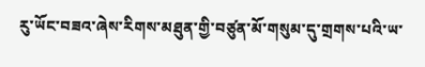རུ་ཡོང་བཟའ་ཞེས་རིགས་མཐུན་གྱི་བཙུན་མོ་གསུམ་དུ་གྲགས་པའི་ཡ་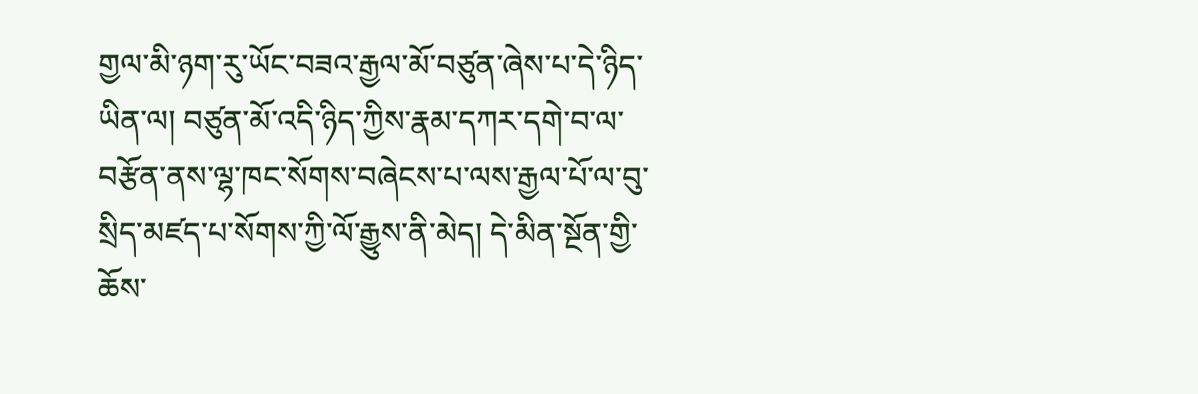གྱལ་མི་ཉག་རུ་ཡོང་བཟའ་རྒྱལ་མོ་བཙུན་ཞེས་པ་དེ་ཉིད་ཡིན་ལ། བཙུན་མོ་འདི་ཉིད་ཀྱིས་རྣམ་དཀར་དགེ་བ་ལ་བརྩོན་ནས་ལྷ་ཁང་སོགས་བཞེངས་པ་ལས་རྒྱལ་པོ་ལ་བུ་སྲིད་མཛད་པ་སོགས་ཀྱི་ལོ་རྒྱུས་ནི་མེད། དེ་མིན་སྔོན་གྱི་ཆོས་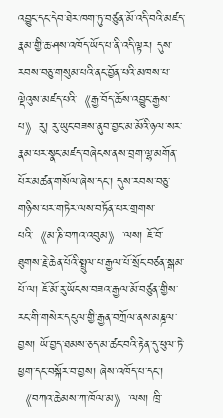འབྱུང་དང་དེབ་ཐེར་ཁག་ཏུ་བཙུན་མོ་འདི་བའི་མཛད་རྣམ་གྱི་ཆ་ཤས་འཁོད་ཡོད་པ་ནི་འདི་ལྟར། དུས་རབས་བཅུ་གསུམ་པའི་ནང་བྱོན་པའི་མཁས་པ་ལྡེའུས་མཛད་པའི་《རྒྱ་བོད་ཆོས་འབྱུང་རྒྱས་པ》རུ། རུ་ཡུང་བཟས་ནུབ་བྱང་མ་མོའི་ཉལ་སར་རྣམ་པར་སྣང་མཛད་བཞེངས་ནས་བྲག་ལྷ་མགོན་པོར་མཚན་གསོལ་ཞེས་དང་། དུས་རབས་བཅུ་གཉིས་པར་གཏེར་ལས་བཏོན་པར་གྲགས་པའི་《མ་ཎི་བཀའ་འབུམ》་ལས། ཇོ་བོ་ཐུགས་རྗེ་ཆེན་པོའི་སྤྲུལ་པ་རྒྱལ་པོ་སྲོང་བཙན་སྒམ་པོ་ལ། ཇོ་མོ་རུ་ཡོངས་བཟའ་རྒྱལ་མོ་བཙུན་གྱིས་རང་གི་གསེར་དངུལ་གྱི་རྒྱན་བཀྲོལ་ནས་མཎྜལ་བྱས། ཡོ་བྱད་ཐམས་ཅད་མ་ཚང་བའི་རྟེན་དུ་ཕུལ་ཏེ་ཕྱག་དང་བསྐོར་བ་བྱས། ཞེས་འཁོད་པ་དང་། 《བཀའ་ཆེམས་ཀ་ཁོལ་མ》་ལས། ཁྲི་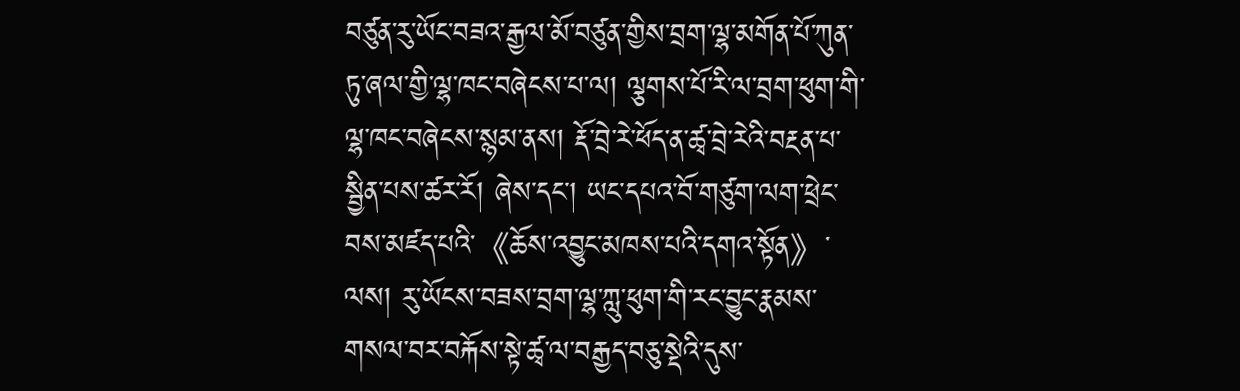བཙུན་རུ་ཡོང་བཟའ་རྒྱལ་མོ་བཙུན་གྱིས་བྲག་ལྷ་མགོན་པོ་ཀུན་ཏུ་ཞལ་གྱི་ལྷ་ཁང་བཞེངས་པ་ལ། ལྕགས་པོ་རི་ལ་བྲག་ཕུག་གི་ལྷ་ཁང་བཞེངས་སྙམ་ནས། རྡོ་བྲེ་རེ་ཕོད་ན་ཚྭ་བྲེ་རེའི་བརྔན་པ་སྦྱིན་པས་ཚར་རོ། ཞེས་དང་། ཡང་དཔའ་བོ་གཙུག་ལག་ཕྲེང་བས་མཛད་པའི་《ཆོས་འབྱུང་མཁས་པའི་དགའ་སྟོན》་ལས། རུ་ཡོངས་བཟས་བྲག་ལྷ་ཀླུ་ཕུག་གི་རང་བྱུང་རྣམས་གསལ་བར་བརྐོས་སྟེ་ཚྭ་ལ་བརྒྱད་བཅུ་སྡེའི་དུས་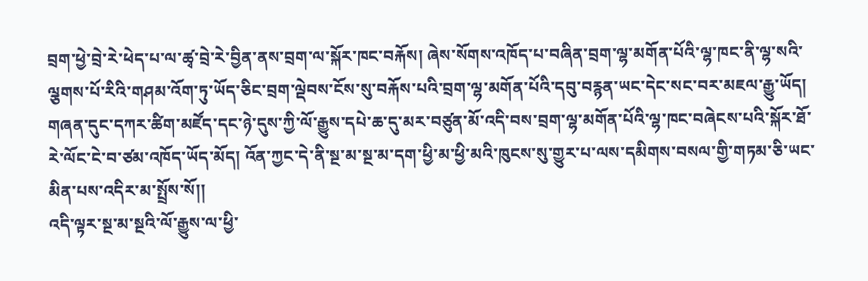བྲག་ཕྱེ་བྲེ་རེ་ཕེད་པ་ལ་ཚྭ་བྲེ་རེ་བྱིན་ནས་བྲག་ལ་སྐོར་ཁང་བརྐོས། ཞེས་སོགས་འཁོད་པ་བཞིན་བྲག་ལྷ་མགོན་པོའི་ལྷ་ཁང་ནི་ལྷ་སའི་ལྕགས་པོ་རིའི་གཤམ་འོག་ཏུ་ཡོད་ཅིང་བྲག་ལྡེབས་ངོས་སུ་བརྐོས་པའི་བྲག་ལྷ་མགོན་པོའི་དབུ་བརྙན་ཡང་དེང་སང་བར་མཇལ་རྒྱུ་ཡོད། གཞན་དུང་དཀར་ཚིག་མཛོད་དང་ཉེ་དུས་ཀྱི་ལོ་རྒྱུས་དཔེ་ཆ་དུ་མར་བཙུན་མོ་འདི་བས་བྲག་ལྷ་མགོན་པོའི་ལྷ་ཁང་བཞེངས་པའི་སྐོར་ཐོ་རེ་ལོང་ངེ་བ་ཙམ་འཁོད་ཡོད་མོད། འོན་ཀྱང་དེ་ནི་སྔ་མ་སྔ་མ་དག་ཕྱི་མ་ཕྱི་མའི་ཁུངས་སུ་གྱུར་པ་ལས་དམིགས་བསལ་གྱི་གཏམ་ཅི་ཡང་མིན་པས་འདིར་མ་སྤྲོས་སོ།།
འདི་ལྟར་སྔ་མ་སྔའི་ལོ་རྒྱུས་ལ་ཕྱི་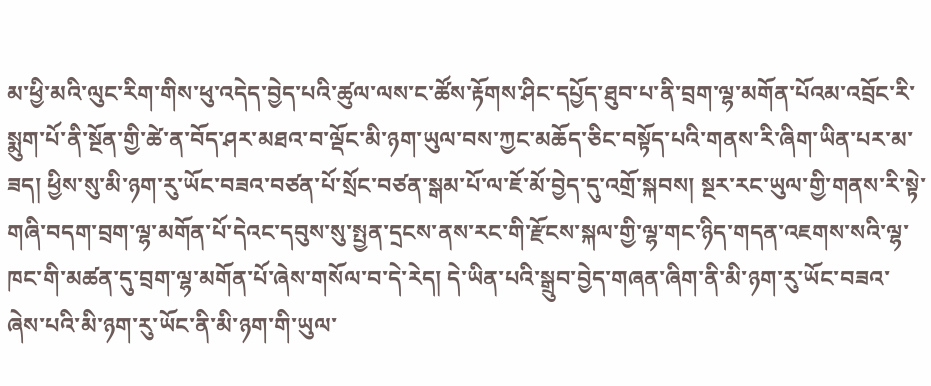མ་ཕྱི་མའི་ལུང་རིག་གིས་ཕུ་འདེད་བྱེད་པའི་ཚུལ་ལས་ང་ཚོས་རྟོགས་ཤིང་དཔྱོད་ཐུབ་པ་ནི་བྲག་ལྷ་མགོན་པོའམ་འབྲོང་རི་སྨུག་པོ་ནི་སྔོན་གྱི་ཚེ་ན་བོད་ཤར་མཐའ་བ་ལྡོང་མི་ཉག་ཡུལ་བས་ཀྱང་མཆོད་ཅིང་བསྟོད་པའི་གནས་རི་ཞིག་ཡིན་པར་མ་ཟད། ཕྱིས་སུ་མི་ཉག་རུ་ཡོང་བཟའ་བཙན་པོ་སྲོང་བཙན་སྒམ་པོ་ལ་ཇོ་མོ་བྱེད་དུ་འགྲོ་སྐབས། སྔར་རང་ཡུལ་གྱི་གནས་རི་སྟེ་གཞི་བདག་བྲག་ལྷ་མགོན་པོ་དེའང་དབུས་སུ་སྤྱན་དྲངས་ནས་རང་གི་རྫོངས་སྐལ་གྱི་ལྷ་གང་ཉིད་གདན་འཇགས་སའི་ལྷ་ཁང་གི་མཚན་དུ་བྲག་ལྷ་མགོན་པོ་ཞེས་གསོལ་བ་དེ་རེད། དེ་ཡིན་པའི་སྒྲུབ་བྱེད་གཞན་ཞིག་ནི་མི་ཉག་རུ་ཡོང་བཟའ་ཞེས་པའི་མི་ཉག་རུ་ཡོང་ནི་མི་ཉག་གི་ཡུལ་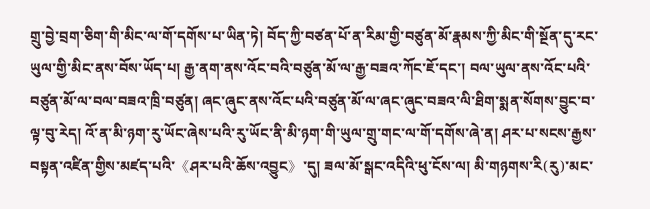གྲུ་བྱེ་བྲག་ཅིག་གི་མིང་ལ་གོ་དགོས་པ་ཡིན་ཏེ། བོད་ཀྱི་བཙན་པོ་ན་རིམ་གྱི་བཙུན་མོ་རྣམས་ཀྱི་མིང་གི་སྔོན་དུ་རང་ཡུལ་གྱི་མིང་ནས་བོས་ཡོད་པ། རྒྱ་ནག་ནས་འོང་བའི་བཙུན་མོ་ལ་རྒྱ་བཟའ་ཀོང་ཇོ་དང་། བལ་ཡུལ་ནས་འོང་པའི་བཙུན་མོ་ལ་བལ་བཟའ་ཁྲི་བཙུན། ཞང་ཞུང་ནས་འོང་པའི་བཙུན་མོ་ལ་ཞང་ཞུང་བཟའ་ལི་ཐིག་སྨན་སོགས་བྱུང་བ་ལྟ་བུ་རེད། འོ་ན་མི་ཉག་རུ་ཡོང་ཞེས་པའི་རུ་ཡོང་ནི་མི་ཉག་གི་ཡུལ་གྲུ་གང་ལ་གོ་དགོས་ཞེ་ན། ཤར་པ་སངས་རྒྱས་བསྟན་འཛིན་གྱིས་མཛད་པའི་《ཤར་པའི་ཆོས་འབྱུང》་དུ། ཟལ་མོ་སྒང་འདིའི་ཕུ་ངོས་ལ། མི་གཉགས་རི(རུ)་མང་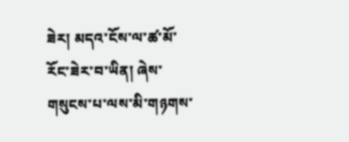ཟེར། མདའ་ངོས་ལ་ཚ་མོ་རོང་ཟེར་བ་ཡིན། ཞེས་གསུངས་པ་ལས་མི་གཉགས་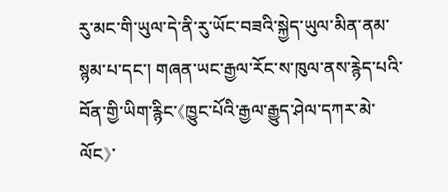རུ་མང་གི་ཡུལ་དེ་ནི་རུ་ཡོང་བཟའི་སྐྱེད་ཡུལ་མིན་ནམ་སྙམ་པ་དང་། གཞན་ཡང་རྒྱལ་རོང་ས་ཁུལ་ནས་རྙེད་པའི་བོན་གྱི་ཡིག་རྙིང་《ཁྱུང་པོའི་རྒྱལ་རྒྱུད་ཤེལ་དཀར་མེ་ལོང》་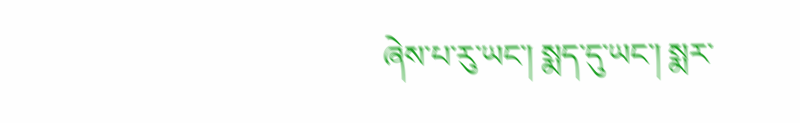ཞེས་པ་རུ་ཡང་། སྨད་དུ་ཡང་། སྨར་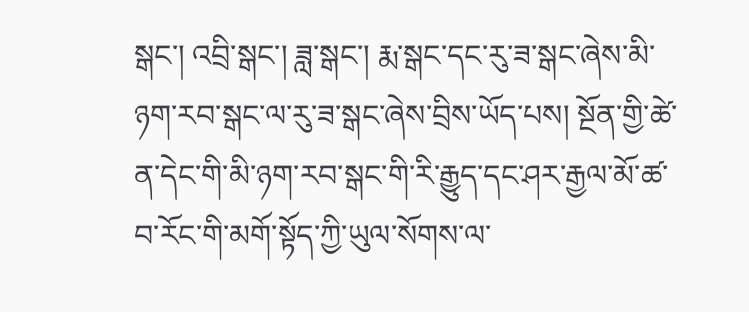སྒང་། འབྲི་སྒང་། ཟླ་སྒང་། རྨ་སྒང་དང་རུ་ཟ་སྒང་ཞེས་མི་ཉག་རབ་སྒང་ལ་རུ་ཟ་སྒང་ཞེས་བྲིས་ཡོད་པས། སྔོན་གྱི་ཚེ་ན་དེང་གི་མི་ཉག་རབ་སྒང་གི་རི་རྒྱུད་དང་ཤར་རྒྱལ་མོ་ཚ་བ་རོང་གི་མགོ་སྟོད་ཀྱི་ཡུལ་སོགས་ལ་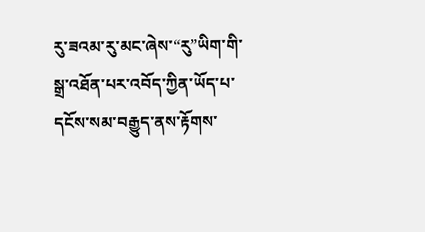རུ་ཟའམ་རུ་མང་ཞེས་“རུ”ཡིག་གི་སྒྲ་འཐོན་པར་འབོད་ཀྱིན་ཡོད་པ་དངོས་སམ་བརྒྱུད་ནས་རྟོགས་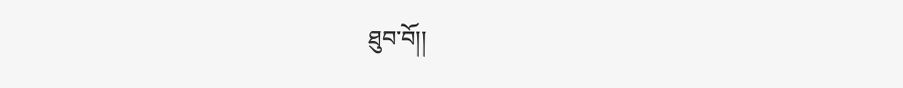ཐུབ་བོ།།